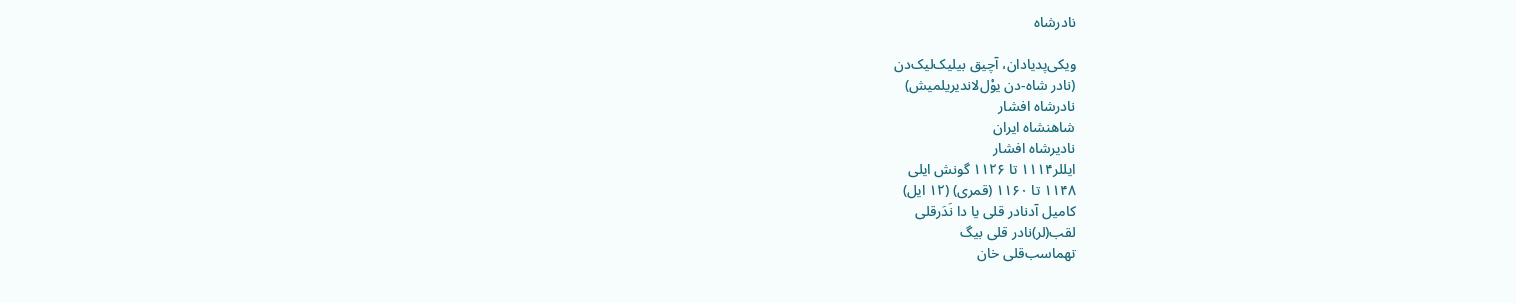نادرشاه

ویکی‌پدیادان، آچیق بیلیک‌لیک‌دن
(نادر شاه-دن يوْل‌لاندیریلمیش)
نادرشاه افشار
شاهنشاه ایران
نادیرشاه افشار
ایللر۱۱۱۴ تا ۱۱۲۶ گونش ایلی
۱۱۴۸ تا ۱۱۶۰ (قمری) (۱۲ ایل)
کامیل آدنادر قلی یا دا نَدَرقلی
لقب(لر)نادر قلی بیگ
تهماسب‌قلی خان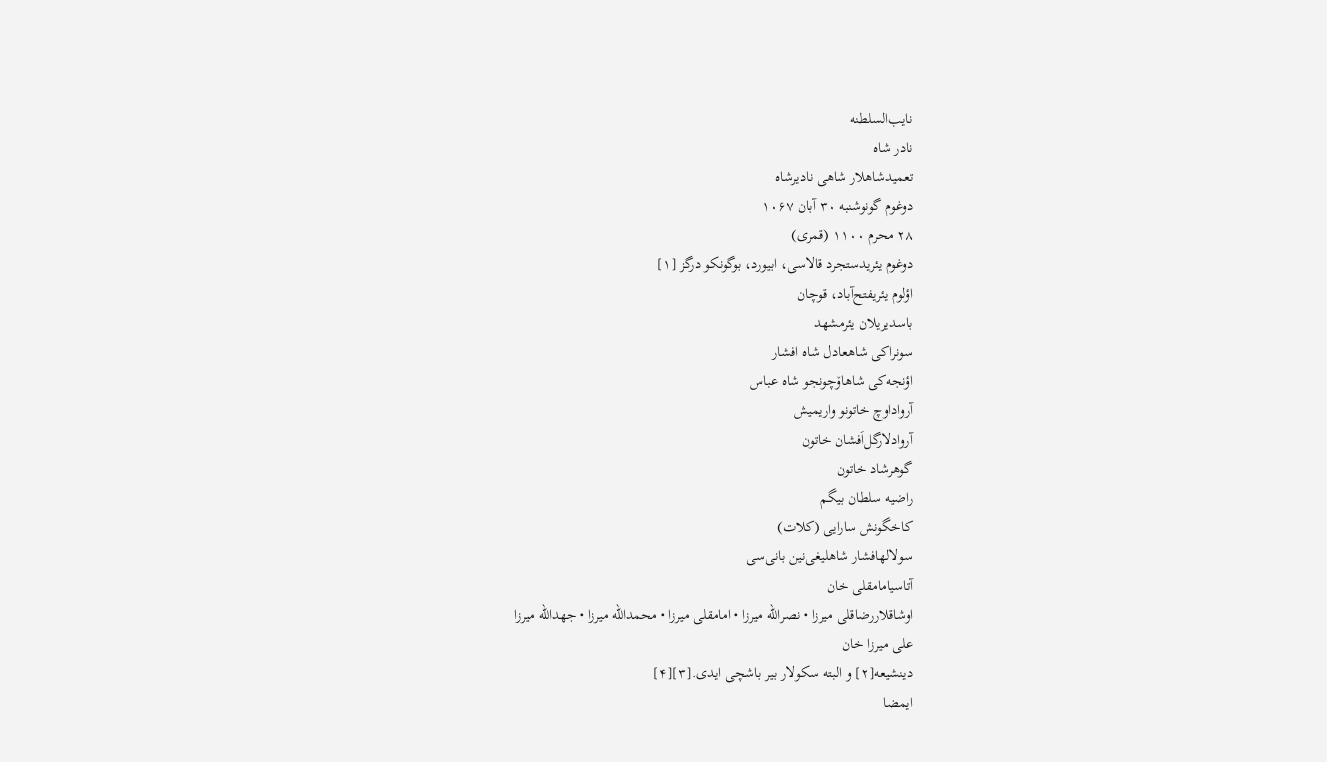نایب‌السلطنه
نادر شاه
تعمیدشاهلار شاهی نادیرشاه
دوغوم گونوشنبه ۳۰ آبان ۱۰۶۷
۲۸ محرم ۱۱۰۰ (قمری)
دوغوم یئریدستجرد قالاسی، ابیورد، بوگونکو درگز [۱]
اؤلوم یئریفتح‌آباد، قوچان
باسدیریلان یئرمشهد
سونراکی شاهعادل شاه افشار
اؤنجه‌کی شاهاۆچونجو شاه عباس
آرواداوچ خاتونو واریمیش
آروادلارگل‌اَفشان خاتون
گوهرشاد خاتون
راضیه سلطان بیگم
کاخگونش سارایی (کلات)
سولالهافشار شاهلیغی‌نین بانی‌سی
آتاسیامامقلی خان
اوشاقلاررضاقلی میرزا • نصرالله میرزا • امامقلی میرزا • محمدالله میرزا • جهدالله میرزا
علی میرزا خان
دینشیعه[۲] و البته سکولار بیر باشچی ایدی.[۳][۴]
ایمضا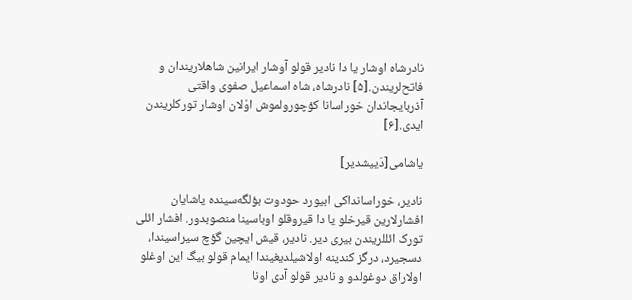نادرشاه اوشار یا دا نادیر قولو آوشار ایرانین شاهلاریندان و فاتح‌لریندن.[۵] نادرشاه، شاه اسماعیل صفوی واقتی آذربایجاندان خوراسانا کؤچورولموش اوْلان اوشار تورکلریندن ایدی.[۶]

یاشامی[دَییشدیر]

نادیر، خوراسانداکی ابیورد حودوت بؤلگه‌سینده یاشایان افشارلارین قیرخلو یا دا قیروقلو اوباسینا منصوبدور. افشار ائلی تورک ائللریندن بیری دیر. نادیر، قیش ایچین گؤچ سیراسیندا، دسجیرد، درگز کندینه اولاشیلدیغیندا ایمام قولو بیگ این اوغلو اولاراق دوغولدو و نادیر قولو آدی اونا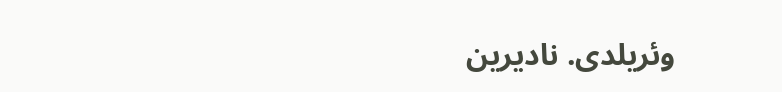وئریلدی. نادیرین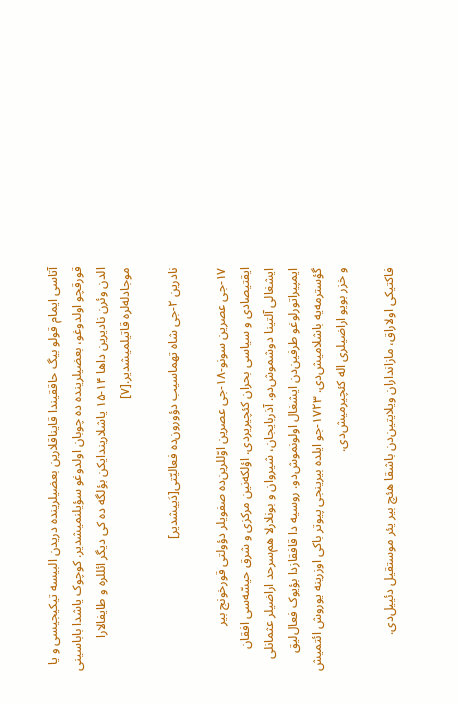آتاسی ایمام قولو بیگ حاققیندا قایناقلارین بعضیلرینده دریدن البیسه تیکیجیسی و یا قورقچو اولدوغو، بعضیلرینده ده چوبان اولدوغو سؤیلنمیشدیر. کوچوک یاشدا باباسینی الدن وئرن نادیرین داها ۱۴-۱۵ یاشلاریندایکن بؤلگه ده کی دیگر ائللره و طایفالارا موجادله‌لره قاتیلمیشدیر.[۷]

نادرین ۲-جی شاه تهماسیب دؤورون‌ده فعالیّتی[دَییشدیر]

۱۷-جی عصرین سونو-۱۸-جی عصرین اوّللرین‌ده صفویلر دؤولتی قورخونج بیر ایقتیصادی و سیاسی بحران کئچیریردی. اؤلکه‌نین مرکزی و شرق حیسّه‌سی افقان ایشغالی آلتینا دوشموش‌دو. آذربایجان، شیروان و بونلارلا هم‌سرحد اراضیلر عثمانلی ایمپیراتورلوغو طرفین‌دن ایشغال اولونموش‌دو. روسیه دا قافقازدا بؤیوک فعال‌لیق گؤسترمه‌یه باشلامیش‌دی. ۱۷۲۳-جو ایلده بیرینجی پیوتر باکی اوزرینه یوروش ائتمیش و خزر بویو اراضیلری اله کئچیرمیش‌دی.

فاکتیکی اولاراق، مازانداران ویلایتین‌دن باشقا هئچ بیر یئر موستقیل دئییل‌دی.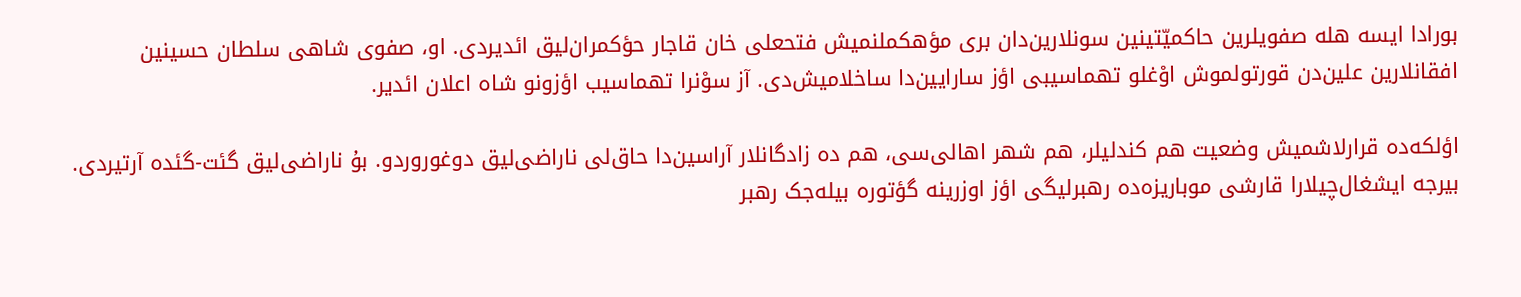بورادا ایسه هله صفویلرین حاکمیّتینین سونلارین‌دان بری مؤهکملنمیش فتحعلی خان قاجار حؤکمران‌لیق ائدیردی. او، صفوی شاهی سلطان حسینین افقانلارین علین‌دن قورتولموش اوْغلو تهماسیبی اؤز سارایین‌دا ساخلامیش‌دی. آز سوْنرا تهماسیب اؤزونو شاه اعلان ائدیر.

اؤلکه‌ده قرارلاشمیش وضعیت هم کندلیلر، هم شهر اهالی‌سی، هم ده زادگانلار آراسین‌دا حاق‌لی ناراضی‌لیق دوغوروردو. بۇ ناراضی‌لیق گئت-گئده آرتیردی. بیرجه ایشغال‌چیلارا قارشی موباریزه‌ده رهبرلیگی اؤز اوزرینه گؤتوره بیله‌جک رهبر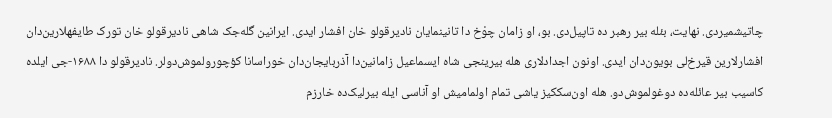چاتیشمیردی. نهایت، بئله بیر رهبر ده تاپیل‌دی. بو، او زامان چوْخ دا تانینمایان نادیرقولو خان افشار ایدی. ایرانین گله‌جک شاهی نادیرقولو خان تورک طایفهلارین‌دان افشارلارین قیرخ‌لی بویون‌دان ایدی. اونون اجدادلاری هله بیرینجی شاه ایسماعیل زامانین‌دا آذربایجان‌دان خوراسانا کؤچورولموش‌دولر. نادیرقولو دا ۱۶۸۸-جی ایلده کاسیب بیر عائله‌ده دوغولموش‌دو. هله اون‌سککیز یاشی تمام اولمامیش او آناسی ایله بیرلیک‌ده خارزم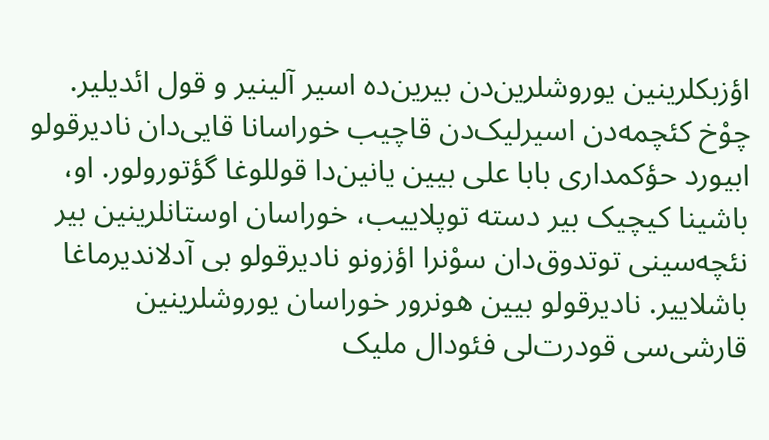اؤزبکلرینین یوروشلرین‌دن بیرین‌ده اسیر آلینیر و قول ائدیلیر. چوْخ کئچمه‌دن اسیرلیک‌دن قاچیب خوراسانا قایی‌دان نادیرقولو ابیورد حؤکمداری بابا علی بیین یانین‌دا قوللوغا گؤتورولور. او، باشینا کیچیک بیر دسته توپلاییب، خوراسان اوستانلرینین بیر نئچه‌سینی توتدوق‌دان سوْنرا اؤزونو نادیرقولو بی آدلاندیرماغا باشلاییر. نادیرقولو بیین هونرور خوراسان یوروشلرینین قارشی‌سی قودرت‌لی فئودال ملیک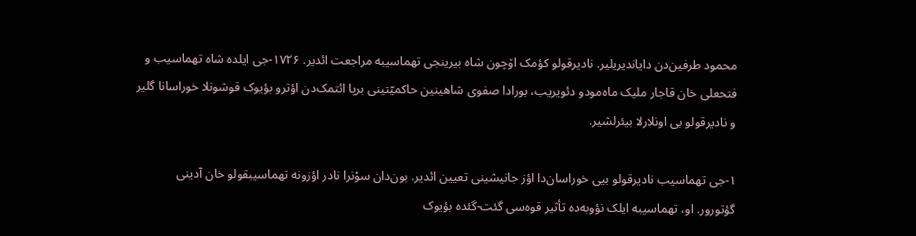محمود طرفین‌دن دایاندیریلیر. نادیرقولو کؤمک اۆچون شاه بیرینجی تهماسیبه مراجعت ائدیر. ۱۷۲۶-جی ایلده شاه تهماسیب و فتحعلی خان قاجار ملیک ماه‌مودو دئویریب، بورادا صفوی شاهینین حاکمیّتینی برپا ائتمک‌دن اؤترو بؤیوک قوشونلا خوراسانا گلیر و نادیرقولو بی اونلارلا بیئرلشیر.

۱-جی تهماسیب نادیرقولو بیی خوراسان‌دا اؤز جانیشینی تعیین ائدیر. بون‌دان سوْنرا نادر اؤزونه تهماسیبقولو خان آدینی گؤتورور. او، تهماسیبه ایلک نؤوبه‌ده تأثیر قوه‌سی گئت-گئده بؤیوک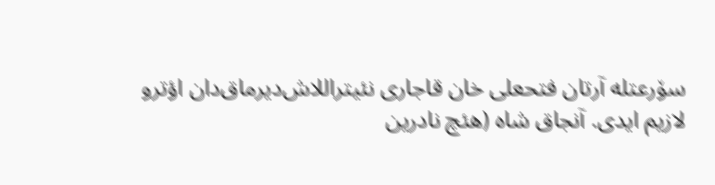سۆرعتله آرتان فتحعلی خان قاجاری نئیتراللاش‌دیرماق‌دان اؤترو لازیم ایدی. آنجاق شاه (هئچ نادرین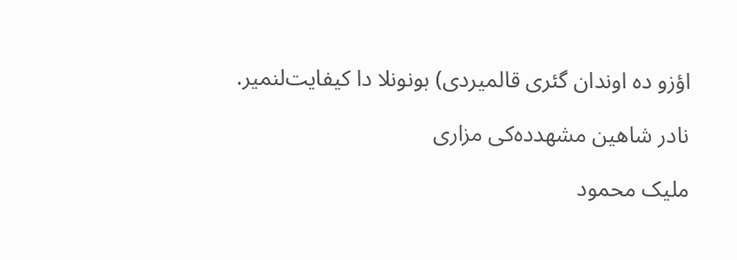اؤزو ده اوندان گئری قالمیردی) بونونلا دا کیفایت‌لنمیر.

نادر شاهین مشهدده‌کی مزاری

ملیک محمود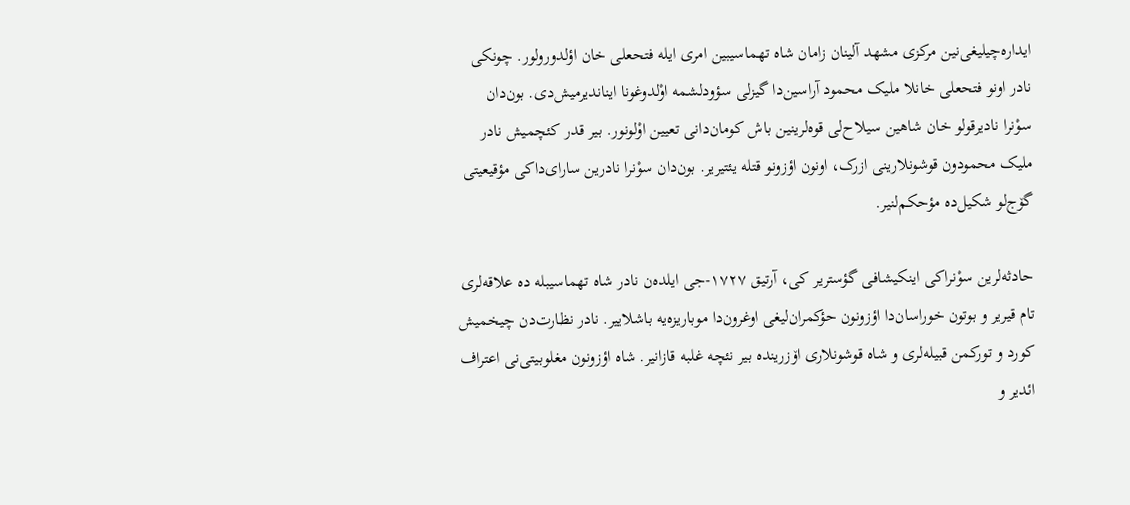ایداره‌چیلیغی‌نین مرکزی مشهد آلینان زامان شاه تهماسیبین امری ایله فتحعلی خان اؤلدورولور. چونکی نادر اونو فتحعلی خانلا ملیک محمود آراسین‌دا گیزلی سؤودلشمه اوْلدوغونا ایناندیرمیش‌دی. بون‌دان سوْنرا نادیرقولو خان شاهین سیلاح‌لی قوه‌لرینین باش کومان‌دانی تعیین اوْلونور. بیر قدر کئچمیش نادر ملیک محمودون قوشونلارینی ازرک، اونون اؤزونو قتله یئتیریر. بون‌دان سوْنرا نادرین سارای‌داکی مؤقیعیتی گۆج‌لو شکیل‌ده مؤحکم‌لنیر.

حادثه‌لرین سوْنراکی اینکیشافی گؤستریر کی، آرتیق ۱۷۲۷-جی ایلده‌ن نادر شاه تهماسیبله ده علاقه‌لری تام قیریر و بوتون خوراسان‌دا اؤزونون حؤکمران‌لیغی اوغرون‌دا موباریزه‌یه باشلاییر. نادر نظارت‌دن چیخمیش کورد و تورکمن قبیله‌لری و شاه قوشونلاری اۆزرینده بیر نئچه غلبه قازانیر. شاه اؤزونون مغلوبیتی‌نی اعتراف ائدیر و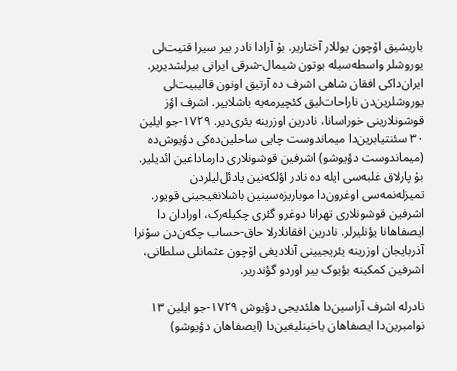باریشیق اۆچون یوللار آختاریر. بۇ آرادا نادر بیر سیرا قتیت‌لی یوروشلر واسطه‌سیله بوتون شیمال-شرقی ایرانی بیرلشدیریر. ایران‌داکی افقان شاهی اشرف ده آرتیق اونون قالیبیت‌لی یوروشلرین‌دن ناراحات‌لیق کئچیرمه‌یه باشلاییر. اشرف اؤز قوشونلارینی خوراسانا، نادرین اوزرینه یئری‌دیر. ۱۷۲۹-جو ایلین ۳۰ سئنتیابرین‌دا میماندوست چایی ساحلین‌ده‌کی دؤیوش‌ده (میماندوست دؤیوشو) اشرفین قوشونلاری دارماداغین ائدیلیر. بۇ پارلاق غلبه‌سی ایله ده نادر اؤلکه‌نین یادئل‌لیلردن تمیزله‌نمه‌سی اوغرون‌دا موباریزه‌سینین باشلانغیجینی قویور. اشرفین قوشونلاری تهرانا دوغرو گئری چکیله‌رک، اورادان دا ایصفاهانا یؤنلیرلر. نادرین افقانلارلا حاق-حساب چکه‌ن‌دن سوْنرا آذربایجان اوزرینه یئریجیینی آنلادیغی اۆچون عثمانلی سلطانی، اشرفین کمکینه بؤیوک بیر اوردو گؤندریر.

نادرله اشرف آراسین‌دا هلئدیجی دؤیوش ۱۷۲۹-جو ایلین ۱۳ نوامبرین‌دا ایصفاهان یاخینلیغین‌دا (ایصفاهان دؤیوشو)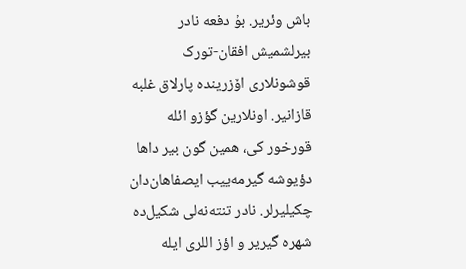باش وئریر. بۇ دفعه نادر بیرلشمیش افقان-تورک قوشونلاری اۆزرینده پارلاق غلبه قازانیر. اونلارین گؤزو ائله قورخور کی، همین گون بیر داها دؤیوشه گیرمه‌ییب ایصفاهان‌دان چکیلیرلر. نادر تنته‌نه‌لی شکیل‌ده شهره گیریر و اؤز اللری ایله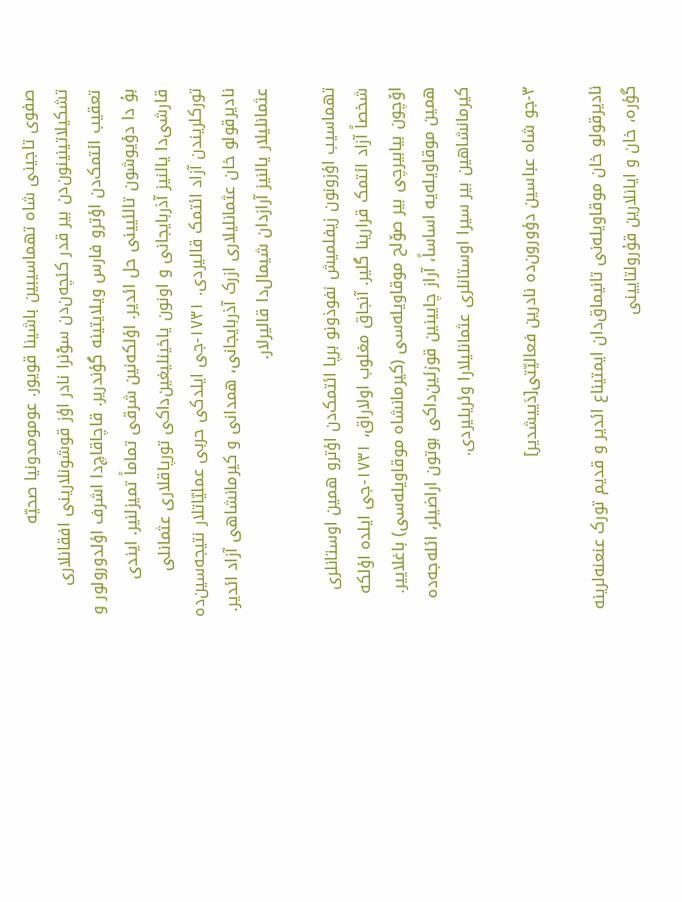صفوی تاجینی شاه تهماسیبین باشینا قویور. عومومدونیا صحیّه تشکیلاتینینون‌دن بیر قدر کئچه‌ن‌دن سوْنرا نادر اؤز قوشونلارینی افقانلاری تعقیب ائتمک‌دن اؤترو فارس ویلایتینه گؤندریر. قاچاقاچ‌دا اشرف اؤلدورولور و بۇ دا دؤیوشون تالئیینی حل ائدیر. اؤلکه‌نین شرقی تماماً تمیزلنیر. ایندی قارشی‌دا یالنیز آذربایجانی و اونون یاخینلیغین‌داکی تورپاقلاری عثمانلی تورکلریندن آزاد ائتمک قالیردی. ۱۷۳۱-جی ایلدکی حربی عملیّاتلار نتیجه‌سین‌ده نادیرقولو خان عثمانلیلاری ازرک آذربایجانی، همدانی و کیرمانشاهی آزاد ائدیر. عثمانلیلار یالنیز آرازدان شیمال‌دا قالیرلار.

تهماسیب اؤزونون زیفلمیش نفوذونو برپا ائتمک‌دن اؤترو همین اوستانلری شخصاً آزاد ائتمک قرارینا گلیر. آنجاق مغلوب اولاراق، ۱۷۳۱-جی ایلده اؤلکه اۆچون بیابیرچی بیر صۆلح موقاویله‌سی (کیرمانشاه موقاویله‌سی) باغلاییر. همین موقاویله‌یه اساساً، آراز چایینین قوزئین‌داکی بوتون اراضیلر، ائله‌جه‌ده کیرمانشاهین بیر سیرا اوستانلری عثمانلیلارا وئریلیردی.

۳-جو شاه عباسین دؤورون‌ده نادرین فعالیّتی[دَییشدیر]

نادیرقولو خان موقاویله‌نی تانیماق‌دان ایمتیناع ائدیر و قدیم تورک عنعنه‌لرینه گؤره، خان و ایانلارین قۇرولتایینی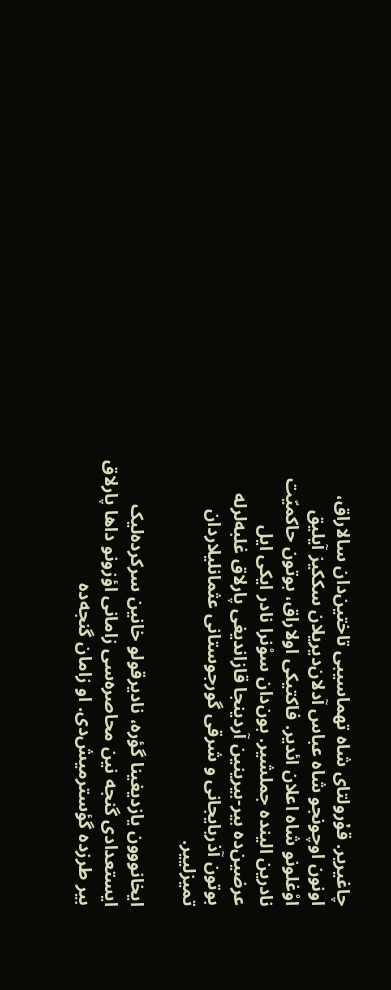چاغیریر. قۇرولتای شاه تهماسیبی تاختین‌دان سالاراق، اونون اوچونجو شاه عباس آدلان‌دیریلان سککیز آیلیق اوْغلونو شاه اعلان ائدیر. فاکتیکی اولاراق، بوتون حاکمیّت نادرین الینده جملشیر. بون‌دان سوْنرا نادر ایکی ایل عرضین‌ده بیر-بیرینین آردینجا قازاندیغی پارلاق غلبه‌لرله بوتون آذربایجانی و شرقی گورجوستانی عثمانلیلاردان تمیزلییر.

ایخانووون یازدیغینا گؤره، نادیرقولو خانین سرکرده‌لیک ایستعدادی گنجه نین محاصره‌سی زامانی اؤزونو داها پارلاق بیر طرزده گؤسترمیش‌دی. او زامان گنجه‌ده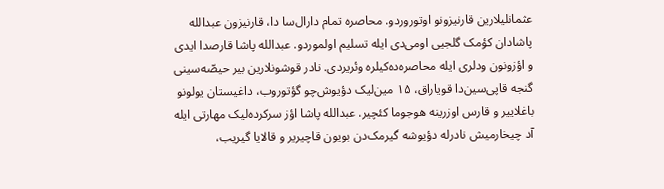عثمانلیلارین قارنیزونو اوتوروردو. محاصره تمام دارال‌سا دا، قارنیزون عبدالله پاشادان کؤمک گلجیی اومی‌دی ایله تسلیم اولموردو. عبدالله پاشا قارصدا ایدی و اؤزونون ودلری ایله محاصره‌ده‌کیلره وئریردی. نادر قوشونلارین بیر حیصّه‌سینی گنجه قاپی‌سین‌دا قویاراق، ۱۵ مین‌لیک دؤیوش‌چو گؤتوروب، داغیستان یولونو باغلاییر و قارس اوزرینه هوجوما کئچیر. عبدالله پاشا اؤز سرکرده‌لیک مهارتی ایله آد چیخارمیش نادرله دؤیوشه گیرمک‌دن بویون قاچیریر و قالایا گیریب،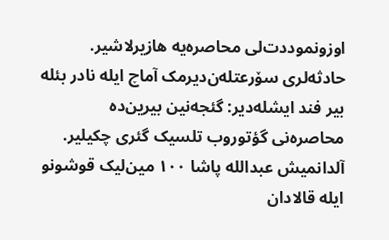اوزونموددت‌لی محاصره‌یه هازیرلاشیر. حادثه‌لری سۆرعتله‌ن‌دیرمک آماچ ایله نادر بئله بیر فند ایشله‌دیر: گئجه‌نین بیرین‌ده محاصره‌نی گؤتوروب تلسیک گئری چکیلیر. آلدانمیش عبدالله پاشا ۱۰۰ مین‌لیک قوشونو ایله قالادان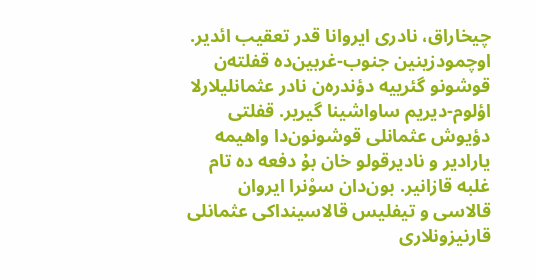چیخاراق، نادری ایروانا قدر تعقیب ائدیر. اوچمودزینین جنوب-غربین‌ده قفلته‌ن قوشونو گئرییه دؤندره‌ن نادر عثمانلیلارلا اؤلوم-دیریم ساواشینا گیریر. قفلتی دؤیوش عثمانلی قوشونون‌دا واهیمه یارادیر و نادیرقولو خان بۇ دفعه ده تام غلبه قازانیر. بون‌دان سوْنرا ایروان قالاسی و تیفلیس قالاسینداکی عثمانلی قارنیزونلاری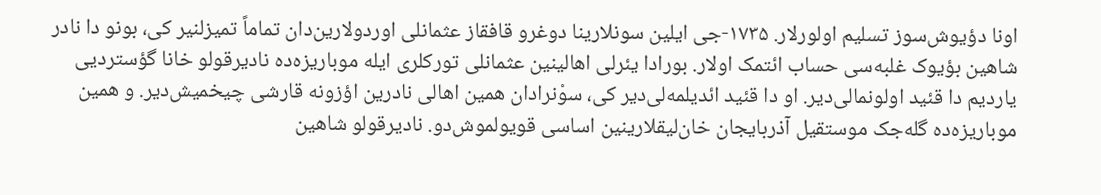اونا دؤیوش‌سوز تسلیم اولورلار. ۱۷۳۵-جی ایلین سونلارینا دوغرو قافقاز عثمانلی اوردولارین‌دان تماماً تمیزلنیر کی، بونو دا نادر شاهین بؤیوک غلبه‌سی حساب ائتمک اولار. بورادا یئرلی اهالینین عثمانلی تورکلری ایله موباریزه‌ده نادیرقولو خانا گؤستردیی یاردیم دا قئید اولونمالی‌دیر. او دا قئید ائدیلمه‌لی‌دیر کی، سوْنرادان همین اهالی نادرین اؤزونه قارشی چیخمیش‌دیر. و همین موباریزه‌ده گله‌جک موستقیل آذربایجان خان‌لیقلارینین اساسی قویولموش‌دو. نادیرقولو شاهین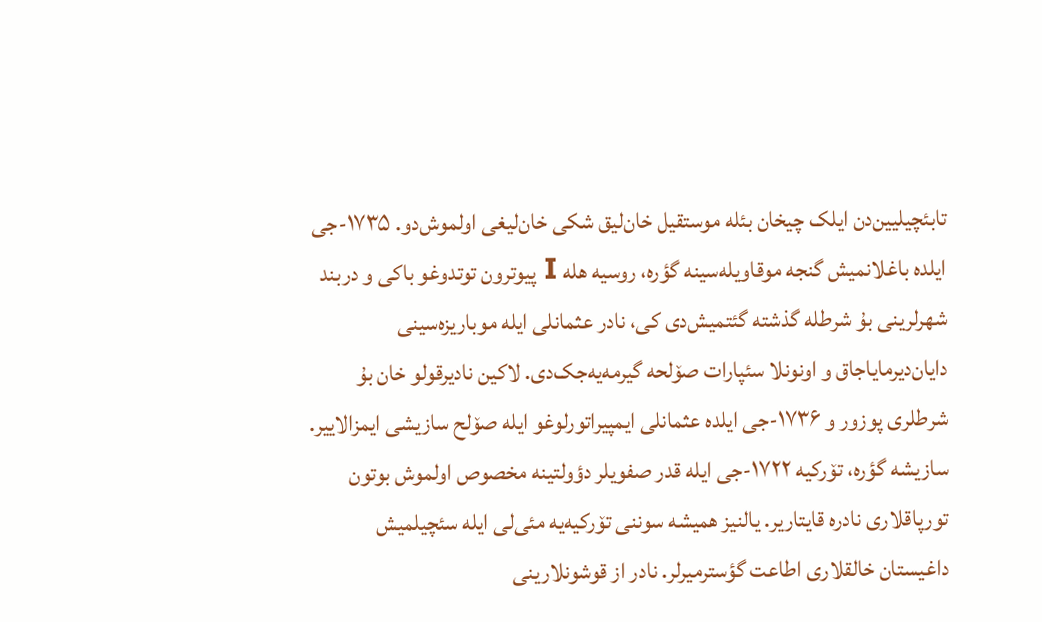تابئچیلیین‌دن ایلک چیخان بئله موستقیل خان‌لیق شکی خان‌لیغی اولموش‌دو. ۱۷۳۵-جی ایلده باغلانمیش گنجه موقاویله‌سینه گؤره، روسیه هله I پیوترون توتدوغو باکی و دربند شهرلرینی بۇ شرطله گذشته گئتمیش‌دی کی، نادر عثمانلی ایله موباریزه‌سینی دایان‌دیرمایاجاق و اونونلا سئپارات صۆلحه گیرمه‌یه‌جک‌دی. لاکین نادیرقولو خان بۇ شرطلری پوزور و ۱۷۳۶-جی ایلده عثمانلی ایمپیراتورلوغو ایله صۆلح سازیشی ایمزالاییر. سازیشه گؤره، تۆرکیه ۱۷۲۲-جی ایله قدر صفویلر دؤولتینه مخصوص اولموش بوتون تورپاقلاری نادره قایتاریر. یالنیز همیشه سوننی تۆرکیه‌یه مئی‌لی ایله سئچیلمیش داغیستان خالقلاری اطاعت گؤسترمیرلر. نادر از قوشونلارینی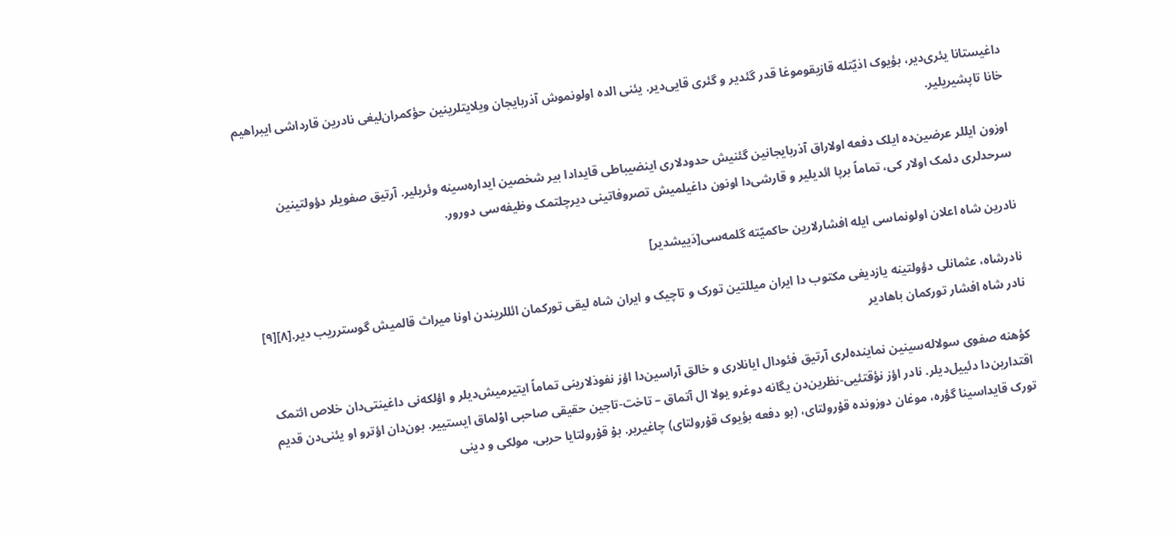داغیستانا یئری‌دیر، بؤیوک اذیّتله قازیقوموغا قدر گئدیر و گئری قایی‌دیر. یئنی الده اولونموش آذربایجان ویلایتلرینین حؤکمران‌لیغی نادرین قارداشی ایبراهیم خانا تاپشیریلیر.

اوزون ایللر عرضین‌ده ایلک دفعه اولاراق آذربایجانین گئنیش حدودلاری اینضیباطی قایدادا بیر شخصین ایداره‌سینه وئریلیر. آرتیق صفویلر دؤولتینین سرحدلری دئمک اولار کی، تماماً برپا ائدیلیر و قارشی‌دا اونون داغیلمیش تصروفاتینی دیرچلتمک وظیفه‌سی دورور.

نادرین شاه اعلان اولونماسی ایله افشارلارین حاکمیّته گلمه‌سی[دَییشدیر]

نادرشاه، عثمانلی دؤولتینه یازدیغی مکتوب دا ایران میللتین تورک و تاچیک و ایران شاه لیقی تورکمان ائللریندن اونا میراث قالمیش گوسترریب دیر.[۸][۹]
نادر شاه افشار تورکمان باهادیر

کؤهنه صفوی سولاله‌سینین نماینده‌لری آرتیق فئودال ایانلاری و خالق آراسین‌دا اؤز نفوذلارینی تماماً ایتیرمیش‌دیلر و اؤلکه‌نی داغینتی‌دان خلاص ائتمک اقتدارین‌دا دئییل‌دیلر. نادر اؤز نؤقتئیی-نظرین‌دن یگانه دوغرو یولا ال آتماق – تاخت-تاجین حقیقی صاحبی اوْلماق ایستییر. بون‌دان اؤترو او یئنی‌دن قدیم تورک قایداسینا گؤره، موغان دوزونده قۇرولتای، (بو دفعه بؤیوک قۇرولتای) چاغیریر. بۇ قۇرولتایا حربی، مولکی و دینی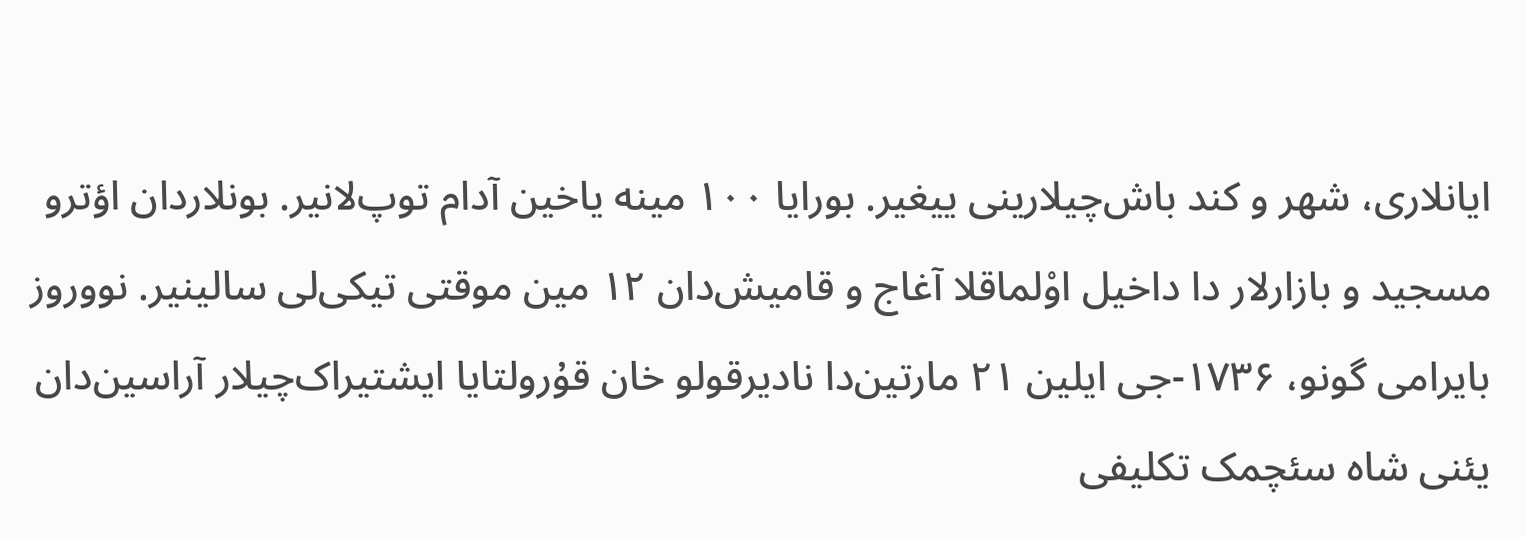ایانلاری، شهر و کند باش‌چیلارینی ییغیر. بورایا ۱۰۰ مینه یاخین آدام توپ‌لانیر. بونلاردان اؤترو مسجید و بازارلار دا داخیل اوْلماقلا آغاج و قامیش‌دان ۱۲ مین موقتی تیکی‌لی سالینیر. نووروز بایرامی گونو، ۱۷۳۶-جی ایلین ۲۱ مارتین‌دا نادیرقولو خان قۇرولتایا ایشتیراک‌چیلار آراسین‌دان یئنی شاه سئچمک تکلیفی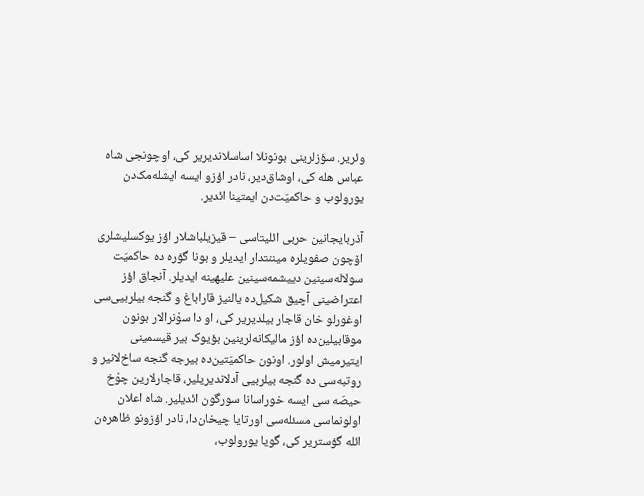وئریر. سؤزلرینی بونونلا اساسلاندیریر کی، اوچونجی شاه عباس هله کی، اوشاق‌دیر، نادر اؤزو ایسه ایشله‌مک‌دن یورولوب و حاکمیّت‌دن ایمتینا ائدیر.

آذربایجانین حربی ائلیتاسی – قیزیلباشلار اؤز یوکسلیشلری اۆچون صفویلره میننتدار ایدیلر و بونا گؤره ده حاکمیّت سولاله‌سینین دییشمه‌سینین علیهینه ایدیلر. آنجاق اؤز اعتراضینی آچیق شکیل‌ده یالنیز قاراباغ و گنجه بیلربیی‌سی اوغورلو خان قاجار بیلدیریر کی، او دا سوْنرالار بونون موقابیلین‌ده اؤز مالیکانه‌لرینین بؤیوک بیر قیسمینی ایتیرمیش اولور. اونون حاکمیّتین‌ده بیرجه گنجه ساخ‌لانیر و روتبه‌سی ده گنجه بیلربیی آدلاندیریلیر، قاجارلارین چوْخ حیصّه سی ایسه خوراسانا سورگون ائدیلیر. شاه اعلان اولونماسی مسئله‌سی اورتایا چیخان‌دا، نادر اؤزونو ظاهره‌ن ائله گؤستریر کی، گویا یورولوب،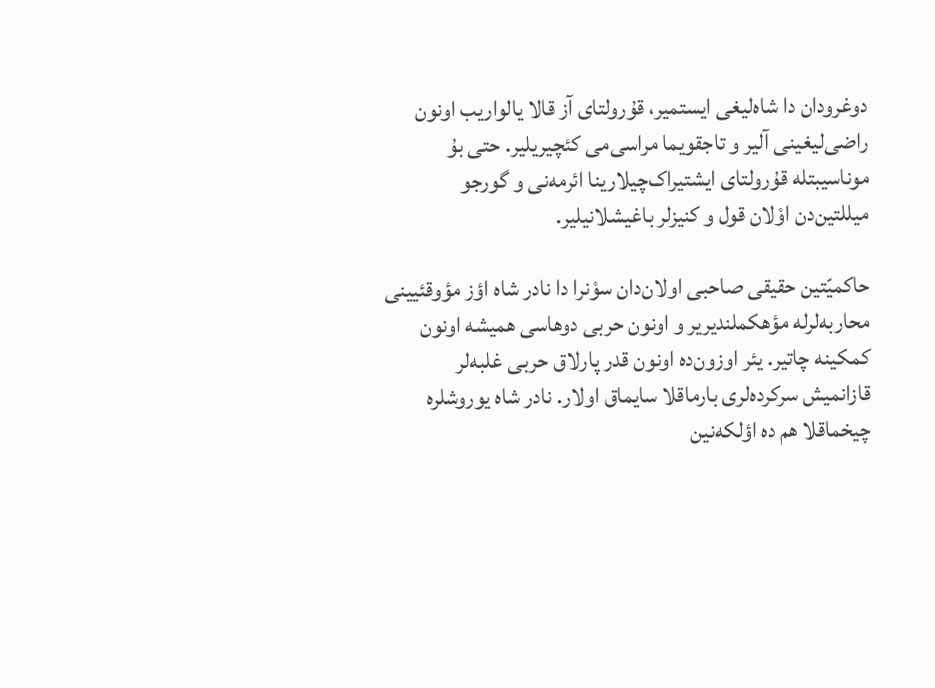دوغرودان دا شاه‌لیغی ایستمیر، قۇرولتای آز قالا یالواریب اونون راضی‌لیغینی آلیر و تاجقویما مراسی‌می کئچیریلیر. حتی بۇ موناسیبتله قۇرولتای ایشتیراک‌چیلارینا ائرمه‌نی و گورجو میللتین‌دن اوْلان قول و کنیزلر باغیشلانیلیر.

حاکمیّتین حقیقی صاحبی اولان‌دان سوْنرا دا نادر شاه اؤز مؤوقئیینی محاربه‌لرله مؤهکملندیریر و اونون حربی دوهاسی همیشه اونون کمکینه چاتیر. یئر اوزون‌ده اونون قدر پارلاق حربی غلبه‌لر قازانمیش سرکرده‌لری بارماقلا سایماق اولار. نادر شاه یوروشلره چیخماقلا هم ده اؤلکه‌نین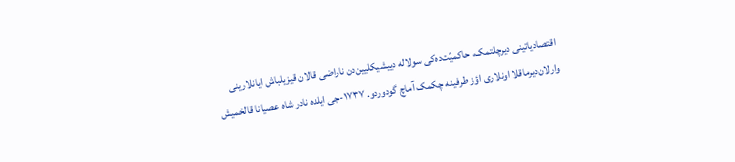اقتصادیاتینی دیرچلتمک، حاکمیّت‌ده‌کی سولاله دییشیکلیین‌دن ناراضی قالان قیزیلباش ایانلارینی وارلان‌دیرماقلا اونلاری اؤز طرفینه چکمک آماچ گودوردو. ۱۷۳۷-جی ایلده نادر شاه عصیانا قالخمیش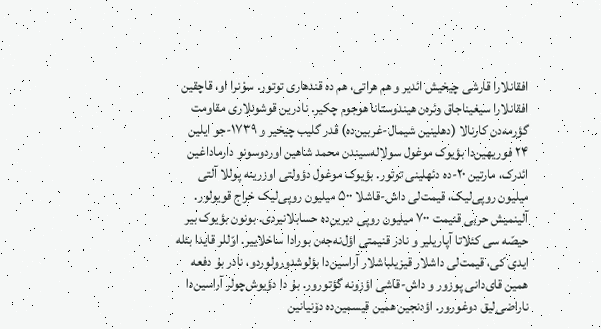افقانلارا قارشی چیخیش ائدیر و هم هراتی، هم ده قندهاری توتور. سوْنرا او، قاچقین افقانلارا سیغیناجاق وئره‌ن هیندوستانا هوجوم چکیر. نادرین قوشونلاری مقاومت گؤرمه‌دن کارنالا (دهلینین شیمال-غربین‌ده) قدر گلیب چیخیر و ۱۷۳۹-جو ایلین ۲۴ فوریهین‌دا بؤیوک موغول سولاله‌سیندن محمد شاهین اوردوسونو دارماداغین ائدرک، مارتین ۲۰-ده دئهلینی توتور. بؤیوک موغول دؤولتی اوزرینه پوللا آلتی میلیون روپی‌لیک، قیمت‌لی داش-قاشلا ۵۰۰ میلیون روپی‌لیک خراج قویولور. آلینمیش حربی قنیمت ۷۰۰ میلیون روپی دیرین‌ده حسابلانیردی. بونون بؤیوک بیر حیصّه سی کئلاتا آپاریلیر و نادر قنیمتی اؤل‌نه‌جه‌ن بورادا ساخلاییر. اوّللر قایدا بئله ایدی کی، قیمت‌لی داشلار قیزیلباشلار آراسین‌دا بؤلوشدورولوردو، نادر بۇ دفعه همین قای‌دانی پوزور و داش-قاشی اؤزونه گؤتورور. بۇ دا دؤیوش‌چولر آراسین‌دا ناراضی‌لیق دوغورور. اؤدنجین همین قیسمین‌ده دۆنیانین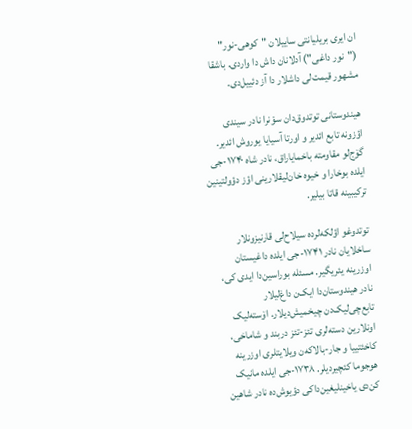ان ایری بریلیانتی ساییلان "کوهی-نور" ("نور داغی") آدلانان داش دا واردی. باشقا مشهور قیمت‌لی داشلار دا آز دئییل‌دی.

هیندوستانی توتدوق‌دان سوْنرا نادر سیندی اؤزونه تابع ائدیر و اورتا آسیایا یوروش ائدیر. گۆج‌لو مقاومته باخمایاراق، نادر شاه ۱۷۴۰-جی ایلده بوخارا و خیوه خان‌لیقلارینی اؤز دؤولتینین ترکیبینه قاتا بیلیر.

توتدوغو اؤلکه‌لرده سیلاح‌لی قارنیزونلار ساخلایان نادر ۱۷۴۱-جی ایلده داغیستان اوزرینه یئریگیر. مسئله بوراسین‌دا ایدی کی، نادر هیندوستان‌دا ایک‌ن داغ‌لیلار تابع‌چی‌لیک‌دن چیخمیش‌دیلار. اۆسته‌لیک اونلارین دسته‌لری تئز-تئز دربند و شاماخی، کاخئتییا و جار-بالاکه‌ن ویلایتلری اوزرینه هوجوما کئچیردیلر. ۱۷۳۸-جی ایلده مانیک کن‌دی یاخینلیغین‌داکی دؤیوش‌ده نادر شاهین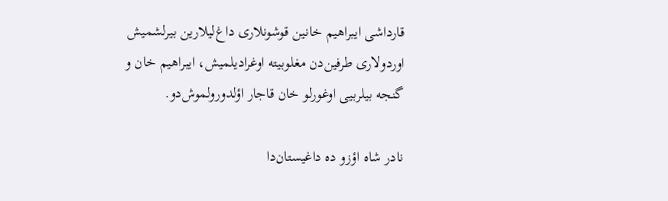قارداشی ایبراهیم خانین قوشونلاری داغ‌لیلارین بیرلشمیش اوردولاری طرفین‌دن مغلوبیته اوغرادیلمیش، ایبراهیم خان و گنجه بیلربیی اوغورلو خان قاجار اؤلدورولموش‌دو.

نادر شاه اؤزو ده داغیستان‌دا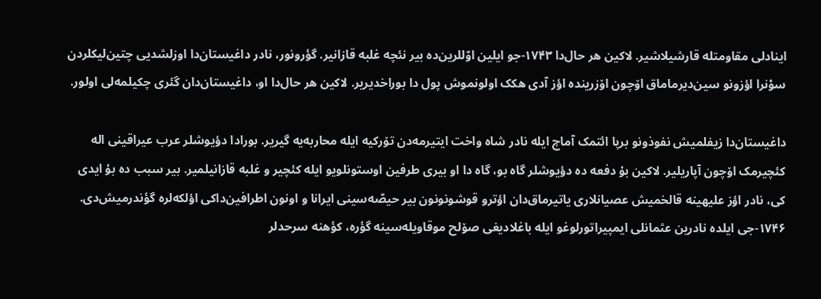اینادلی مقاومتله قارشیلاشیر. لاکین هر حال‌دا ۱۷۴۳-جو ایلین اوّللرین‌ده بیر نئچه غلبه قازانیر. گؤرونور، نادر داغیستان‌دا اوزلشدیی چتین‌لیکلردن سوْنرا اؤزونو سین‌دیرماماق اۆچون اۆزرینده اؤز آدی هکک اولونموش پول دا بوراخدیریر. لاکین هر حال‌دا او، داغیستان‌دان گئری چکیلمه‌لی اولور.

داغیستان‌دا زیفلمیش نفوذونو برپا ائتمک آماچ ایله نادر شاه واخت ایتیرمه‌دن تۆرکیه ایله محاربه‌یه گیریر. بورادا دؤیوشلر عرب عیراقینی اله کئچیرمک اۆچون آپاریلیر. لاکین بۇ دفعه ده دؤیوشلر گاه بو، گاه دا او بیری طرفین اوستونلویو ایله کئچیر و غلبه قازانیلمیر. بیر سبب ده بۇ ایدی کی، نادر اؤز علیهینه قالخمیش عصیانلاری یاتیرماق‌دان اؤترو قوشونونون بیر حیصّه‌سینی ایرانا و اونون اطرافین‌داکی اؤلکه‌لره گؤندرمیش‌دی. ۱۷۴۶-جی ایلده نادرین عثمانلی ایمپیراتورلوغو ایله باغلادیغی صۆلح موقاویله‌سینه گؤره، کؤهنه سرحدلر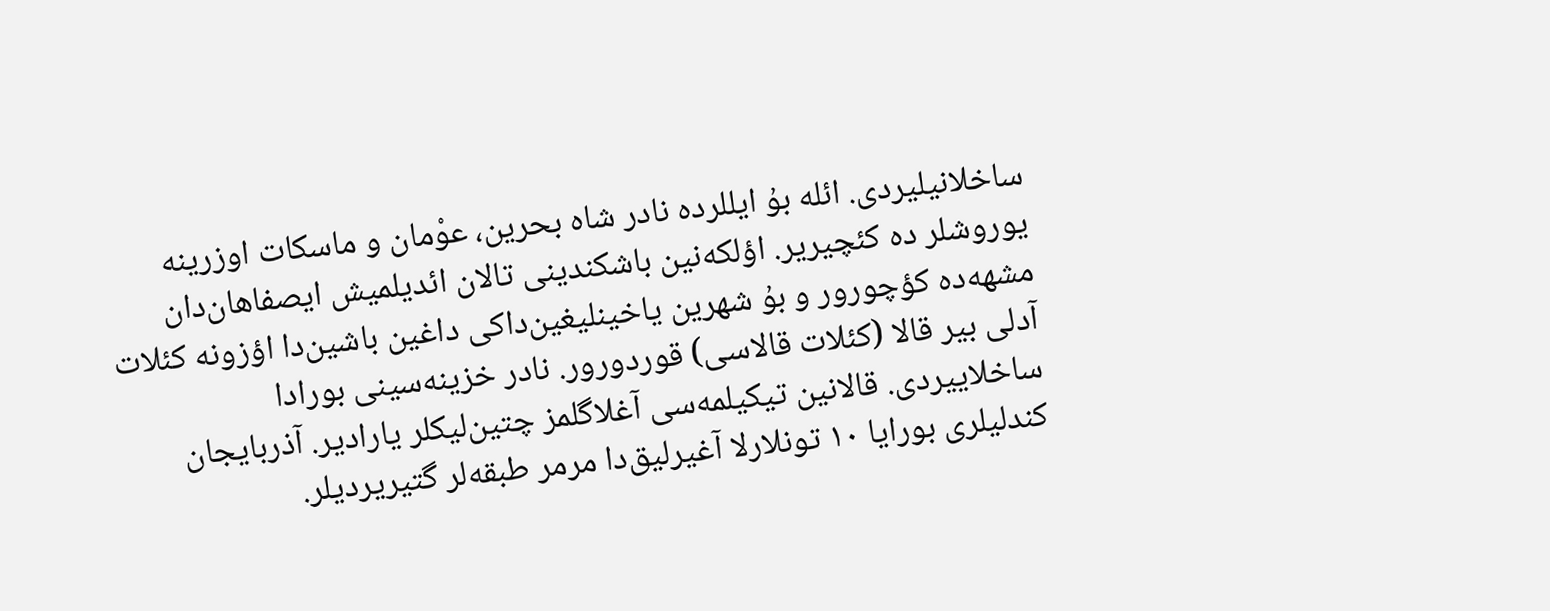ساخلانیلیردی. ائله بۇ ایللرده نادر شاه بحرین، عوْمان و ماسکات اوزرینه یوروشلر ده کئچیریر. اؤلکه‌نین باشکندینی تالان ائدیلمیش ایصفاهان‌دان مشهه‌ده کؤچورور و بۇ شهرین یاخینلیغین‌داکی داغین باشین‌دا اؤزونه کئلات آدلی بیر قالا (کئلات قالاسی) قوردورور. نادر خزینه‌سینی بورادا ساخلاییردی. قالانین تیکیلمه‌سی آغلاگلمز چتین‌لیکلر یارادیر. آذربایجان کندلیلری بورایا ۱۰ تونلارلا آغیرلیق‌دا مرمر طبقه‌لر گتیریردیلر.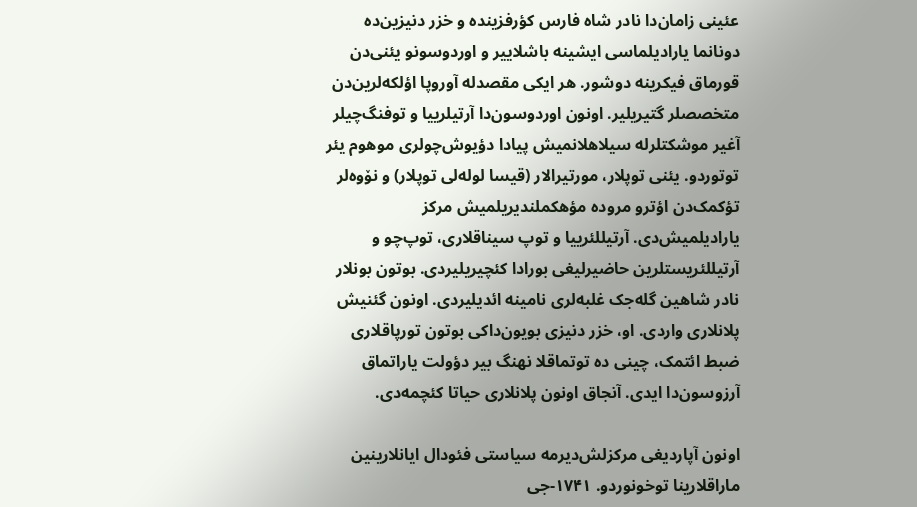عئینی زامان‌دا نادر شاه فارس کؤرفزینده و خزر دنیزین‌ده دونانما یارادیلماسی ایشینه باشلاییر و اوردوسونو یئنی‌دن قورماق فیکرینه دوشور. هر ایکی مقصدله آوروپا اؤلکه‌لرین‌دن متخصصلر گتیریلیر. اونون اوردوسون‌دا آرتیلرییا و توفنگ‌چیلر آغیر موشکتلرله سیلاهلانمیش پیادا دؤیوش‌چولری موهوم یئر توتوردو. یئنی توپلار، مورتیرالار (قیسا لوله‌لی توپلار) و نۆوه‌لر تؤکمک‌دن اؤترو مروده مؤهکملندیریلمیش مرکز یارادیلمیش‌دی. آرتیللئرییا و توپ سیناقلاری، توپ‌چو و آرتیللئریستلرین حاضیرلیغی بورادا کئچیریلیردی. بوتون بونلار نادر شاهین گله‌جک غلبه‌لری نامینه ائدیلیردی. اونون گئنیش پلانلاری واردی. او، خزر دنیزی بویون‌داکی بوتون تورپاقلاری ضبط ائتمک، چینی ده توتماقلا نهنگ بیر دؤولت یاراتماق آرزوسون‌دا ایدی. آنجاق اونون پلانلاری حیاتا کئچمه‌دی.

اونون آپاردیغی مرکزلش‌دیرمه سیاستی فئودال ایانلارینین ماراقلارینا توخونوردو. ۱۷۴۱-جی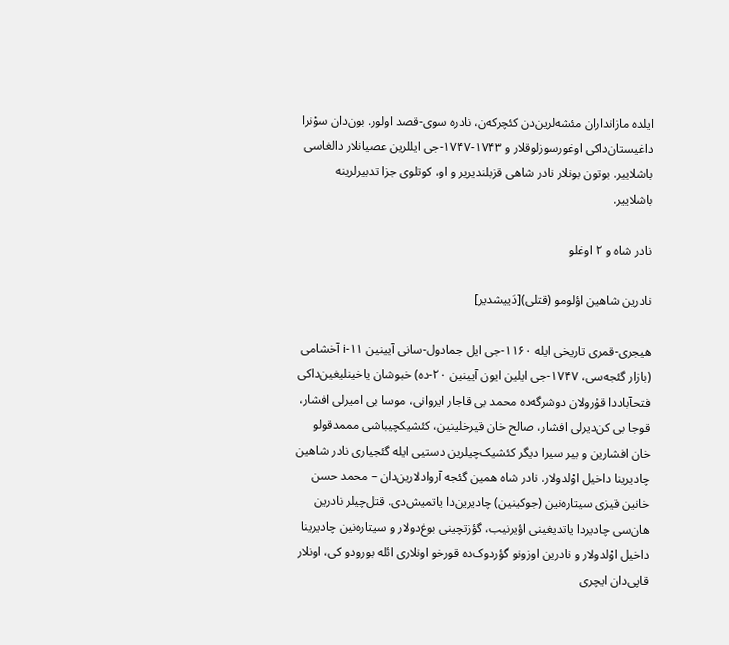ایلده مازانداران مئشه‌لرین‌دن کئچرکه‌ن، نادره سوی-قصد اولور. بون‌دان سوْنرا داغیستان‌داکی اوغورسوزلوقلار و ۱۷۴۳-۱۷۴۷-جی ایللرین عصیانلار دالغاسی باشلاییر. بوتون بونلار نادر شاهی قزبلندیریر و او، کوتلوی جزا تدبیرلرینه باشلاییر.

نادر شاه و ۲ اوغلو

نادرین شاهین اؤلومو (قتلی)[دَییشدیر]

هیجری-قمری تاریخی ایله ۱۱۶۰-جی ایل جمادول-سانی آیینین ۱۱-i آخشامی (بازار گئجه‌سی، ۱۷۴۷-جی ایلین ایون آیینین ۲۰-ده) خبوشان یاخینلیغین‌داکی فتحآباددا قۇرولان دوشرگه‌ده محمد بی قاجار ایروانی، موسا بی امیرلی افشار، قوجا بی کن‌دیرلی افشار، صالح خان قیرخلینین، کئشیکچیباشی مممدقولو خان افشارین و بیر سیرا دیگر کئشیک‌چیلرین دستیی ایله گئجیاری نادر شاهین چادیرینا داخیل اوْلدولار. نادر شاه همین گئجه آروادلارین‌دان – محمد حسن خانین قیزی سیتاره‌نین (جوکینین) چادیرین‌دا یاتمیش‌دی. قتل‌چیلر نادرین هان‌سی چادیردا یاتدیغینی اؤیرنیب، گؤزتچینی بوغ‌دولار و سیتاره‌نین چادیرینا داخیل اوْلدولار و نادرین اوزونو گؤردوک‌ده قورخو اونلاری ائله بورودو کی، اونلار قاپی‌دان ایچری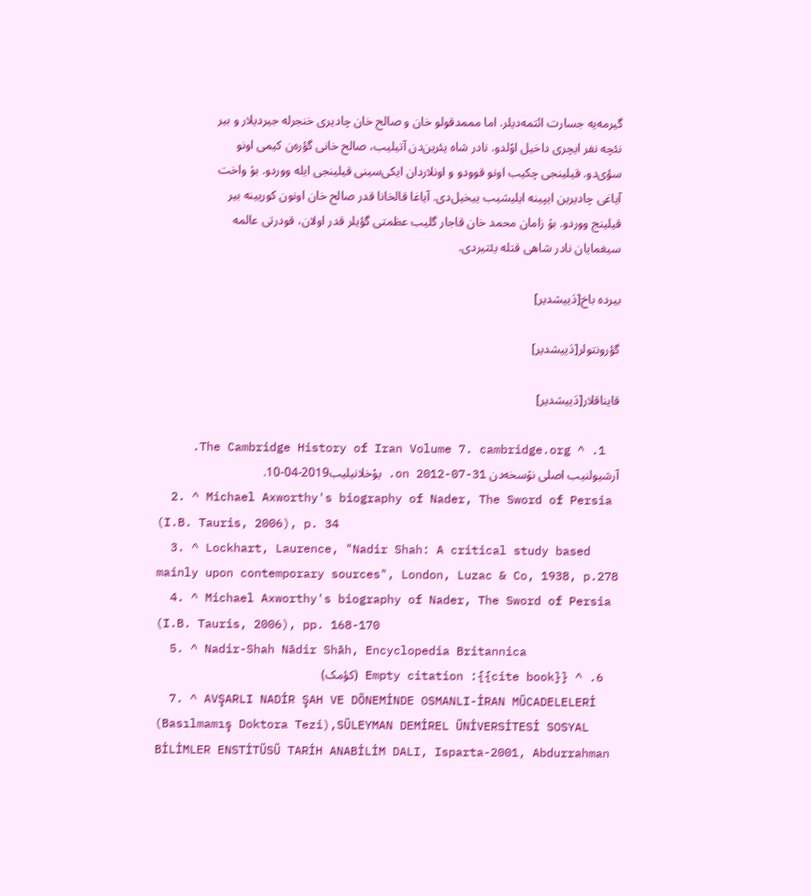گیرمه‌یه جسارت ائتمه‌دیلر. اما مممدقولو خان و صالح خان چادیری خنجرله جیردیلار و بیر نئچه نفر ایچری داخیل اوْلدو. نادر شاه یئرین‌دن آتیلیب، صالح خانی گؤره‌ن کیمی اونو سؤی‌دو. قیلینجی چکیب اونو قوودو و اونلاردان ایکی‌سینی قیلینجی ایله ووردو. بۇ واخت آیاغی چادیرین ایپینه ایلیشیب ییخیل‌دی. آیاغا قالخانا قدر صالح خان اونون کوریینه بیر قیلینج ووردو. بۇ زامان محمد خان قاجار گلیب عظمتی گؤیلر قدر اولان، قودرتی عالمه سیغمایان نادر شاهی قتله یئتیردی.

بیرده باخ[دَییشدیر]

گؤرونتولر[دَییشدیر]

قایناقلار[دَییشدیر]

  1. ^ The Cambridge History of Iran Volume 7. cambridge.org. آرشیولنیب اصلی نۆسخه‌دن on 2012-07-31. یوْخلانیلیب2019-04-10.
  2. ^ Michael Axworthy's biography of Nader, The Sword of Persia (I.B. Tauris, 2006), p. 34
  3. ^ Lockhart, Laurence, "Nadir Shah: A critical study based mainly upon contemporary sources", London, Luzac & Co, 1938, p.278
  4. ^ Michael Axworthy's biography of Nader, The Sword of Persia (I.B. Tauris, 2006), pp. 168-170
  5. ^ Nadir-Shah Nādir Shāh, Encyclopedia Britannica
  6. ^ {{cite book}}: Empty citation (کؤمک)
  7. ^ AVŞARLI NADİR ŞAH VE DÖNEMİNDE OSMANLI-İRAN MÜCADELELERİ (Basılmamış Doktora Tezi),SÜLEYMAN DEMİREL ÜNİVERSİTESİ SOSYAL BİLİMLER ENSTİTÜSÜ TARİH ANABİLİM DALI, Isparta-2001, Abdurrahman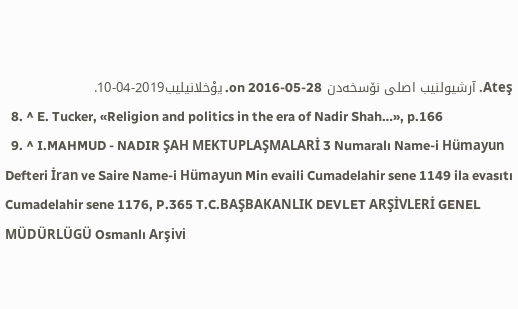Ateş. آرشیولنیب اصلی نۆسخه‌دن on 2016-05-28. یوْخلانیلیب2019-04-10.
  8. ^ E. Tucker, «Religion and politics in the era of Nadir Shah…», p.166
  9. ^ I.MAHMUD - NADIR ŞAH MEKTUPLAŞMALARİ 3 Numaralı Name-i Hümayun Defteri İran ve Saire Name-i Hümayun Min evaili Cumadelahir sene 1149 ila evasıtı Cumadelahir sene 1176, P.365 T.C.BAŞBAKANLIK DEVLET ARŞİVLERİ GENEL MÜDÜRLÜGÜ Osmanlı Arşivi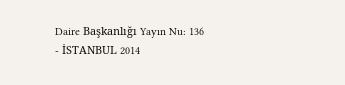Daire Başkanlığı Yayın Nu: 136 - İSTANBUL 2014